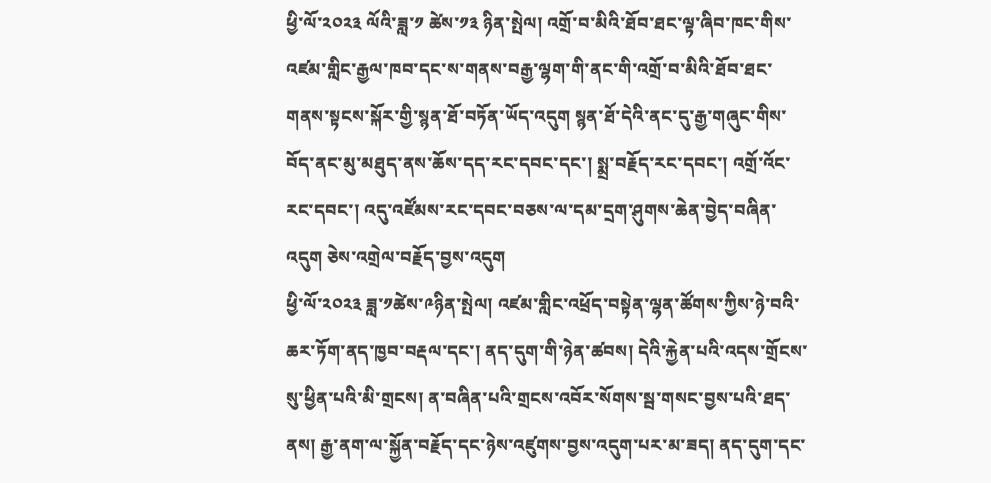ཕྱི་ལོ་༢༠༢༣ ལོའི་ཟླ་༡ ཚེས་༡༣ ཉིན་སྤེལ། འགྲོ་བ་མིའི་ཐོབ་ཐང་ལྟ་ཞིབ་ཁང་གིས་འཛམ་གླིང་རྒྱལ་ཁབ་དང་ས་གནས་བརྒྱ་ལྷག་གི་ནང་གི་འགྲོ་བ་མིའི་ཐོབ་ཐང་གནས་སྟངས་སྐོར་གྱི་སྙན་ཐོ་བཏོན་ཡོད་འདུག སྙན་ཐོ་དེའི་ནང་དུ་རྒྱ་གཞུང་གིས་བོད་ནང་མུ་མཐུད་ནས་ཆོས་དད་རང་དབང་དང་། སྨྲ་བརྗོད་རང་དབང་། འགྲོ་འོང་རང་དབང་། འདུ་འཛོམས་རང་དབང་བཅས་ལ་དམ་དྲག་ཤུགས་ཆེན་བྱེད་བཞིན་འདུག ཅེས་འགྲེལ་བརྗོད་བྱས་འདུག
ཕྱི་ལོ་༢༠༢༣ ཟླ་༡ཚེས་༩ཉིན་སྤེལ། འཛམ་གླིང་འཕྲོད་བསྟེན་ལྷན་ཚོགས་ཀྱིས་ཉེ་བའི་ཆར་ཏོག་ནད་ཁྱབ་བརྡལ་དང་། ནད་དུག་གི་ཉེན་ཚབས། དེའི་རྐྱེན་པའི་འདས་གྲོངས་སུ་ཕྱིན་པའི་མི་གྲངས། ན་བཞིན་པའི་གྲངས་འབོར་སོགས་སྦ་གསང་བྱས་པའི་ཐད་ནས། རྒྱ་ནག་ལ་སྐྱོན་བརྗོད་དང་ཉེས་འཛུགས་བྱས་འདུག་པར་མ་ཟད། ནད་དུག་དང་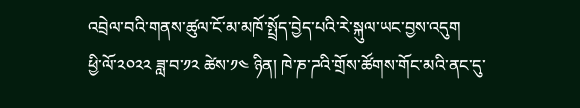འབྲེལ་བའི་གནས་ཚུལ་ངོ་མ་མཁོ་སྤྲོད་བྱེད་པའི་རེ་སྐུལ་ཡང་བྱས་འདུག
ཕྱི་ལོ་༢༠༢༢ ཟླ་བ་༡༢ ཚེས་༡༤ ཉིན། ཁེ་ཎ་ཌའི་གྲོས་ཚོགས་གོང་མའི་ནང་དུ་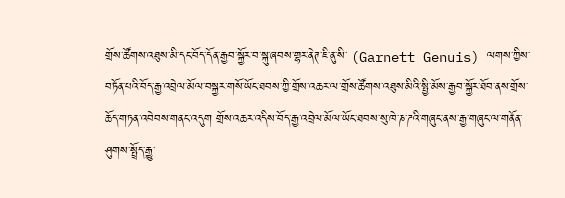གྲོས་ཚོགས་འཐུས་མི་དང་བོད་དོན་རྒྱབ་སྐྱོར་བ་སྐུ་ཞབས་གྷར་ནེཊ་ཇི་ནུ་སི་ (Garnett Genuis) ལགས་ཀྱིས་བཏོན་པའི་བོད་རྒྱ་འབྲེལ་མོལ་བསྐྱར་གསོ་ཡོང་ཐབས་ཀྱི་གྲོས་འཆར་ལ་གྲོས་ཚོགས་འཐུས་མིའི་སྤྱི་མོས་རྒྱབ་སྐྱོར་ཐོབ་ནས་གྲོས་ཆོད་གཏན་འབེབས་གནང་འདུག གྲོས་འཆར་འདིས་བོད་རྒྱ་འབྲེལ་མོལ་ཡོང་ཐབས་སུ་ཁེ་ཎ་ཌའི་གཞུང་ནས་རྒྱ་གཞུང་ལ་གནོན་ཤུགས་སྤྲོད་རྒྱུ་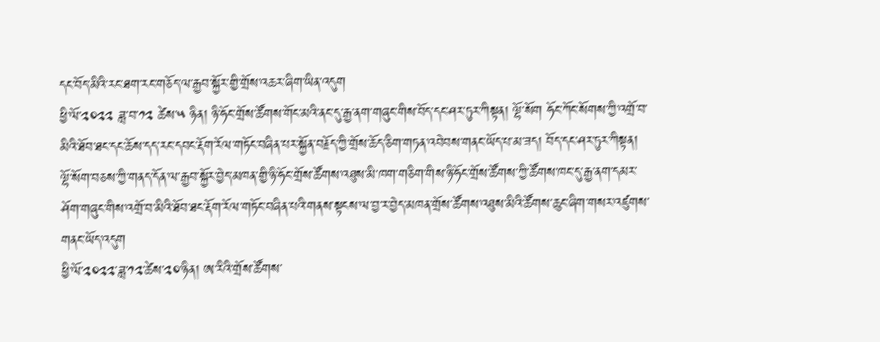དང་བོད་མིའི་རང་ཐག་རང་གཅོད་ལ་རྒྱབ་སྐྱོར་གྱི་གྲོས་འཆར་ཞིག་ཡིན་འདུག
ཕྱི་ལོ་༢༠༢༢ ཟླ་བ་༡༢ ཚེས་༥ ཉིན། ཉི་ཧོང་གྲོས་ཚོགས་གོང་མའི་ནང་དུ་རྒྱ་ནག་གཞུང་གིས་བོད་དང་ཤར་ཏུར་ཀིསྟན། ལྷོ་སོག ཧོང་ཀོང་སོགས་ཀྱི་འགྲོ་བ་མིའི་ཐོབ་ཐང་དང་ཆོས་དད་རང་དབང་རྡོག་རོལ་གཏོང་བཞིན་པར་སྐྱོན་བརྗོད་ཀྱི་གྲོས་ཆོད་ཅིག་གཏན་འབེབས་གནང་ཡོད་པ་མ་ཟད། བོད་དང་ཤར་ཏུར་ཀིསྟན། ལྷོ་སོག་བཅས་ཀྱི་གནད་དོན་ལ་རྒྱབ་སྐྱོར་བྱེད་མཁན་གྱི་ཉི་ཧོང་གྲོས་ཚོགས་འཐུས་མི་ཁག་གཅིག་གིས་ཉི་ཧོང་གྲོས་ཚོགས་ཀྱི་ཚོགས་ཁང་དུ་རྒྱ་ནག་དམར་ཤོག་གཞུང་གིས་འགྲོ་བ་མིའི་ཐོབ་ཐང་རྡོག་རོལ་གཏོང་བཞིན་པའི་གནས་སྟངས་ལ་བྱ་ར་བྱེད་མཁན་གྲོས་ཚོགས་འཐུས་མིའི་ཚོགས་ཆུང་ཞིག་གསར་འཛུགས་གནང་ཡོད་འདུག
ཕྱི་ལོ་༢༠༢༢་ཟླ་༡༢་ཚེས་༢༠་ཉིན། ཨ་རིའི་གྲོས་ཚོགས་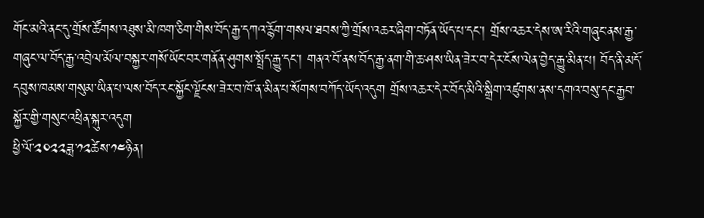གོང་མའི་ནང་དུ་གྲོས་ཚོགས་འཐུས་མི་ཁག་ཅིག་གིས་བོད་རྒྱ་དཀའ་རྙོག་གསལ་ཐབས་ཀྱི་གྲོས་འཆར་ཞིག་བཏོན་ཡོད་པ་དང་། གྲོས་འཆར་དེས་ཨ་རིའི་གཞུང་ནས་རྒྱ་གཞུང་ལ་བོད་རྒྱ་འབྲེལ་མོལ་བསྐྱར་གསོ་ཡོང་བར་གནོན་ཤུགས་སྤྲོད་རྒྱུ་དང་། གནའ་བོ་ནས་བོད་རྒྱ་ནག་གི་ཆ་ཤས་ཡིན་ཟེར་བ་དེར་ངོས་ལེན་བྱེད་རྒྱུ་མིན་པ། བོད་ནི་མདོ་དབུས་ཁམས་གསུམ་ཡིན་པ་ལས་བོད་རང་སྐྱོང་ལྗོངས་ཟེར་བ་ཁོ་ན་མིན་པ་སོགས་བཀོད་ཡོད་འདུག གྲོས་འཆར་དེར་བོད་མིའི་སྒྲིག་འཛུགས་ནས་དགའ་བསུ་དང་རྒྱབ་སྐྱོར་གྱི་གསུང་འཕྲིན་སྐུར་འདུག
ཕྱི་ལོ་༢༠༢༢ཟླ་༡༢ཚེས་༡༤ཉིན།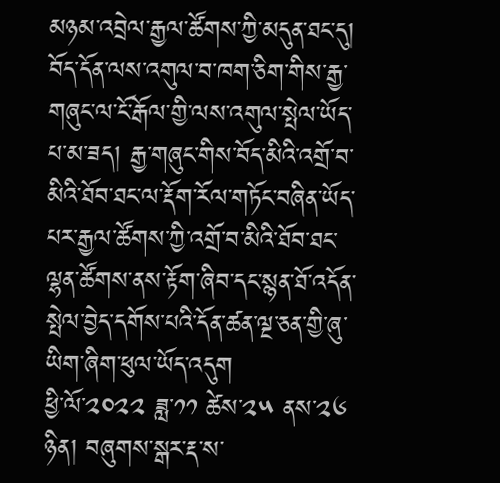མཉམ་འབྲེལ་རྒྱལ་ཚོགས་ཀྱི་མདུན་ཐང་དུ། བོད་དོན་ལས་འགུལ་བ་ཁག་ཅིག་གིས་རྒྱ་གཞུང་ལ་ངོ་རྒོལ་གྱི་ལས་འགུལ་སྤེལ་ཡོད་པ་མ་ཟད། རྒྱ་གཞུང་གིས་བོད་མིའི་འགྲོ་བ་མིའི་ཐོབ་ཐང་ལ་རྡོག་རོལ་གཏོང་བཞིན་ཡོད་པར་རྒྱལ་ཚོགས་ཀྱི་འགྲོ་བ་མིའི་ཐོབ་ཐང་ལྷན་ཚོགས་ནས་རྟོག་ཞིབ་དང་སྙན་ཐོ་འདོན་སྤེལ་བྱེད་དགོས་པའི་དོན་ཚན་ལྔ་ཅན་གྱི་ཞུ་ཡིག་ཞིག་ཕུལ་ཡོད་འདུག
ཕྱི་ལོ་༢༠༢༢ ཟླ་༡༡ ཚེས་༢༥ ནས་༢༦ ཉིན། བཞུགས་སྒར་རྡ་ས་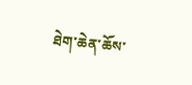ཐེག་ཆེན་ཆོས་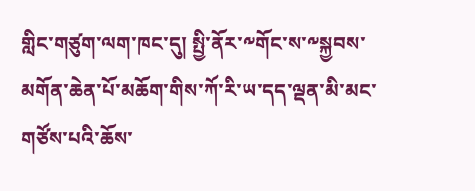གླིང་གཙུག་ལག་ཁང་དུ། སྤྱི་ནོར་༸གོང་ས་༸སྐྱབས་མགོན་ཆེན་པོ་མཆོག་གིས་ཀོ་རི་ཡ་དད་ལྡན་མི་མང་གཙོས་པའི་ཆོས་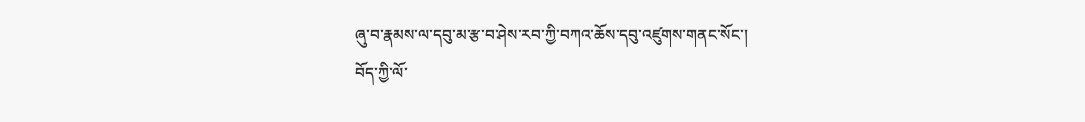ཞུ་བ་རྣམས་ལ་དབུ་མ་རྩ་བ་ཤེས་རབ་ཀྱི་བཀའ་ཆོས་དབུ་འཛུགས་གནང་སོང་།
བོད་ཀྱི་ལོ་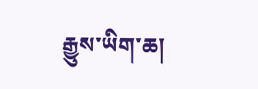རྒྱུས་ཡིག་ཆ།